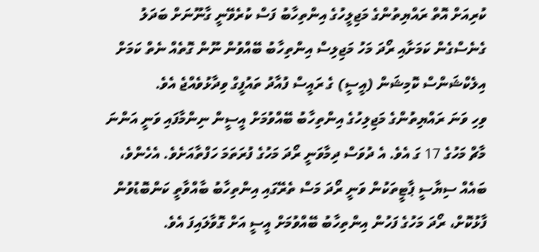ކުރިއަށް އޮތް ރައްޔިތުންގެ މަޖިލީހުގެ އިންތިހާބު ފަސް ކުރެވޭނީ ގާނޫނަށް ބަދަލު ގެނެސްގެން ކަމަށާއި ރޯދަ މަހު މަޖިލިސް އިންތިހާބު ބޭއްވުން ނޫން ގޮތެއް ނެތް ކަމަށް އިލެކްޝަންސް ކޮމިޝަން (އީސީ) ގެ ރައީސް ފުއާދު ތައުފީގް ވިދާޅުވެއްޖެ އެވެ.
ވިހި ވަނަ ރައްޔިތުންގެ މަޖިލިހުގެ އިންތިހާބު ބޭއްވުމަށް އީސީން ނިންމާފައި ވަނީ އަންނަ މާޗް މަހުގެ 17 ގަ އެވެ. އެ ދުވަސް ދިމާވަނީ ރޯދަ މަހުގެ ފުރަތަމަ ހަފްތާއަށެވެ. އެހެންވެ، ބައެއް ސިޔާސީ ޕާޓީތަކުން ވަނީ ރޯދަ މަސް ތެރޭގައި އިންތިހާބު ބާއްވާތީ ކަންބޮޑުވުން ފާޅުކޮށް، ރޯދަ މަހުގެ ފަހުން އިންތިހާބު ބޭއްވުމަށް އީސީ އަށް ގޮވާލައިފަ އެވެ.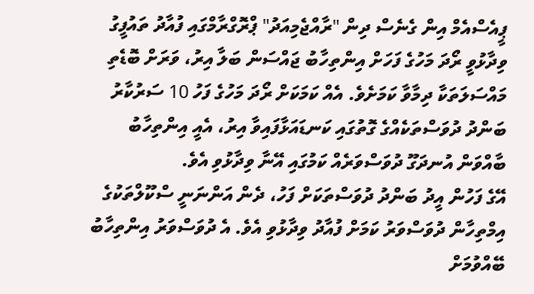ޕީއެސްއެމް އިން ގެނެސް ދިން "ރާއްޖެމިއަދު" ޕްރޮގްރާމްގައި ފުއާދު ތައުފީގު ވިދާޅުވީ ރޯދަ މަހުގެ ފަހަށް އިންތިހާބު ޖައްސަން ބަލާ އިރު، ވަރަށް ބޮޑެތި މައްސަލަތަކާ ދިމާވާ ކަމަށެވެ. އެއް ކަމަކަށް ރޯދަ މަހުގެ ފަހު 10 ސަރުކާރު ބަންދު ދުވަސްތަކެއްގެ ގޮތުގައި ކަނޑައަޅާފައިވާ އިރު، އެއީ އިންތިހާބު ބާއްވަން އުނދަގޫ ދުވަސްވަރެއް ކަމުގައި އޭނާ ވިދާޅުވި އެވެ.
އޭގެ ފަހުން އީދު ބަންދު ދުވަސްތަކަށް ފަހު، ދެން އަންނަނީ ސްކޫލްތަކުގެ އިމްތިހާން ދުވަސްވަރު ކަމަށް ފުއާދު ވިދާޅުވި އެވެ. އެ ދުވަސްވަރު އިންތިހާބު ބޭއްވުމަށް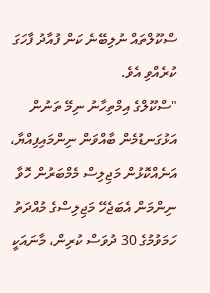ސްކޫލްތައް ނުލިބޭނެ ކަން ފުއާދު ފާހަގަ ކުރެއްވި އެވެ.
"ސްކޫލްގެ އިމްތިހާނު ނިމޭ ތަނުން އަޅުގަނޑުމެން ބާއްވަން ނިންމައިފިއްޔާ، އަނެއްކޮޅުން މަޖިލިސް މެމްބަރުން ހޮވާ ނިންމަން އެބަޖެހޭ މަޖިލިސްގެ މުއްދަތު ހަމަވުމުގެ 30 ދުވަސް ކުރިން، މާނައަކީ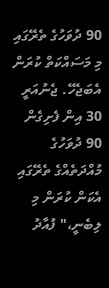90 ދުވަހުގެ ތެރޭގައި މި މަސައްކަތް ކުރަން އެބަޖެހޭ. ޖެނުއަރީ 30 އިން ފެށިގެން 90 ދުވަހުގެ މުއްދަތެއްގެ ތެރޭގައި އެކަން ކުރަން މި ލިބެނީ،" ފުއާދު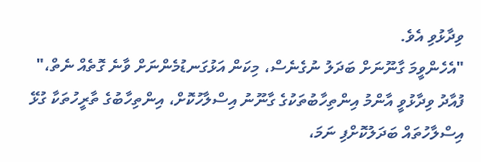ވިދާޅުވި އެވެ.
"އެހެންވީމަ ގާނޫނަށް ބަދަލު ނުގެނެސް، މިކަން އަޅުގަނޑުމެންނަށް ވާނެ ގޮތެއް ނެތް،"
ފުއާދު ވިދާޅުވީ އާންމު އިންތިހާބުތަކުގެ ގާނޫނު އިސްލާހުކޮށް، އިންތިހާބުގެ ތާރީހުތަކާ ގުޅޭ އިސްލާހުތައް ބަދަލުކޮށްފި ނަމަ،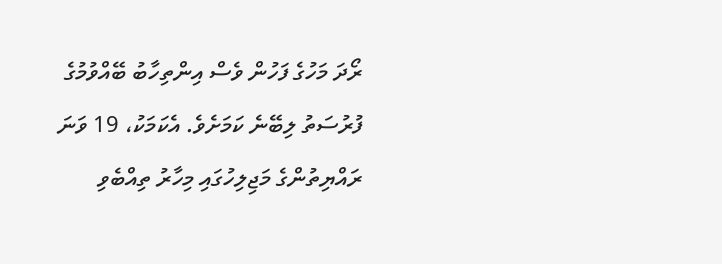ރޯދަ މަހުގެ ފަހުން ވެސް އިންތިހާބު ބޭއްވުމުގެ ފުރުސަތު ލިބޭނެ ކަމަށެވެ. އެކަމަކު، 19 ވަނަ ރައްޔިތުންގެ މަޖިލިހުގައި މިހާރު ތިއްބެވި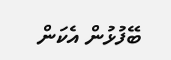ބޭފުޅުން އެކަން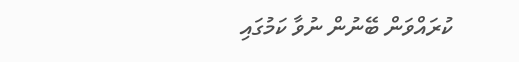ކުރައްވަން ބޭނުން ނުވާ ކަމުގައި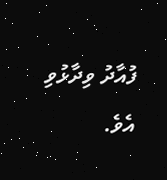ފުއާދު ވިދާޅުވި އެވެ.